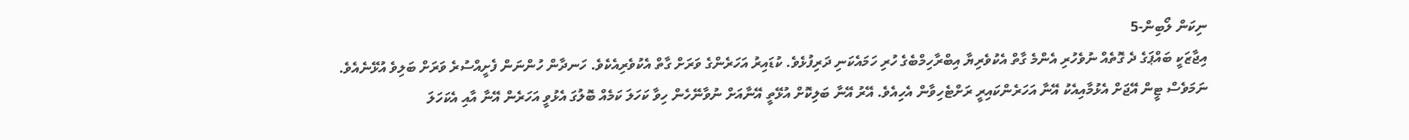ނިކަން ލޯބިން-5
އިޖާޒަކީ ބައްޕަގެ ދެ ގޮތެއް ނުވެހުރި އެންމެ ގާތް އެކުވެރިޔާ އިބްރާހިމްބެގެ ހުރި ހަމައެކަނި ދަރިފުޅެވެ. ކުޑައިރު އަހަރެންގެ ވަރަށް ގާތް އެކުވެރިއެކެވެ. ހަނދާން ހުންނަން ފެށީއްސުރެ ވަރަށް ބަލިވެ އުޅޭނެއެވެ. ނަމަވެސް ޓީން އޭޖަށް އެޅުމާއިއެކު އޭނާ އަހަރެންކައިރީ ރަށްޓެހިވާން އެހިއެވެ. އޭރު އޭނާ ބަލިކޮށް އުޅޭތީ އޭނާއަށް ނުވާނޭހެން ހިވާ ކަހަލަ ކަމެއް ބޮލުގަ އެޅުވީ އަހަރެން އޭނާ އާއި އެކަހަލަ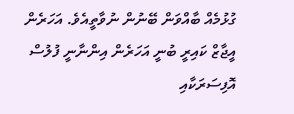ގުޅުމެއް ބާއްވަން ބޭނުން ނުވާތީއެވެ. އަހަރެން އީޖާޒް ކައިރީ ބުނީ އަހަރެން އިންނާނީ ފުލުސް އޮފިސަރަކާއި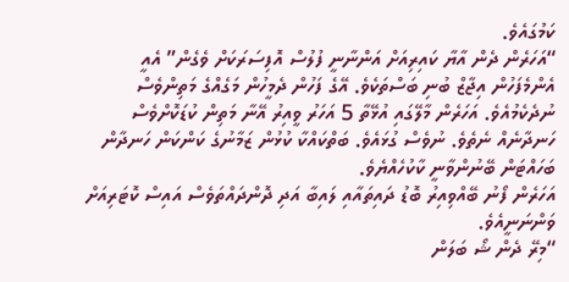ކަމުގައެވެ.
“އަހަރެން ދެން އާޔާ ކައިރިއަށް އަންނާނީ ފުލުސް އޮފިސަރަކަށް ވެގެން” އެއީ އެންމެފަހުން އިޖާޒް ބުނި ބަސްތަކެވެ. އޭގެ ފަހުން ދެމީހުން މަގެއްގެ މަތިންވެސް ނުދެކެމުއެވެ. އަހަރެން މާލޭގައި އުޅޭތާ 5 އަހަރު ވީއިރު އޭނާ މަތިން ކުޑަކޮށްވެސް ހަނދާނެއް ނެތެވެ. ނުވެސް ގުޅައެވެ. ބަތްކައްކާ ކުޅުން ޒަމާނުގެ ކަންކަން ހަނދާން ބަހައްޓަން ބޭނުންވާނީ ކާކުހެއްޔެވެ.
އަހަރެން ފޯނު ބޭއްވިއިރު ބޮޑު ދައިތައާއި ލައިބާ އަދި ދޮންދައްތަވެސް އައިސް ކޮޓަރިއަށް ވަންނަނީއެވެ.
“މިރޭ ދެން ޝޯ ބަލަން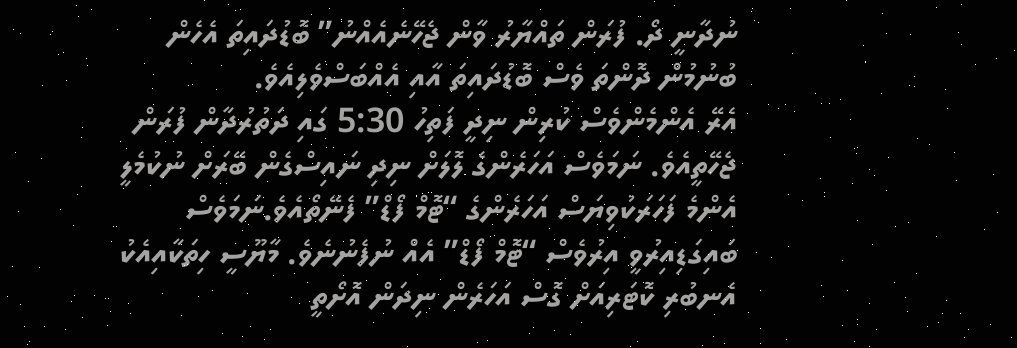ނުދާނީ ދޯ. ފުރަން ތައްޔާރު ވާން ޖެހޭނެއެއްނު” ބޮޑުދައިތަ އެހެން ބުނުމުން ދޮންތަ ވެސް ބޮޑުދައިތަ އާއި އެއްބަސްވެލިއެވެ.
އެރޭ އެންމެންވެސް ކުރިން ނިދީ ފަތިހު 5:30 ގައި ދަތުރުދާން ފުރަން ޖެހޭތީއެވެ. ނަމަވެސް އަހަރެންގެ ލޮލަށް ނިދި ނައިސްގެން ބޭރަށް ނުކުމެލީ އެންމެ ފަހަރަކުވިޔަސް އަހަރެންގެ “ޓޮމް ފޯޑް” ފެނޭތޯއެވެ.ނަމަވެސް ބައިގަޑިއިރުވީ އިރުވެސް “ޓޮމް ފޯޑް” އެއް ނުފެނުނެވެ. މާޔޫސީ ހިތަކާއިއެކު އެނބުރި ކޮޓަރިއަށް ގޮސް އަހަރެން ނިދަން އޮށޯތީ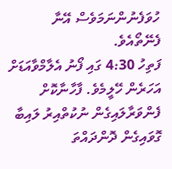ހުވަފެނުންނަމަވެސް އޭނާ ފެނޭތޯއެވެ.
ފަތިހު 4:30 ގައި ފޯނު އެލާމްވާއަޑަށް އަހަރެން ހޭލީމެވެ. ފާހާނާކޮށް ފެންވަރާލައިގެން ނުކުތްއިރު ލައިބާ ގޮވައިގެން ދޮންދައްތަ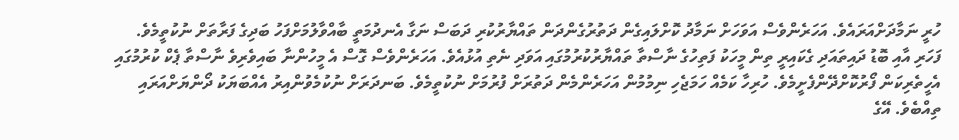ހުރީ ނަމާދަށްއަރައެވެ. އަހަރެންވެސް އަވަހަށް ނަމާދު ކޮށްލައިގެން ދަތުރުގެންދަން ތައްޔާރުކުރި ދަބަސް ނަގާ އެނދުމަތީ ބާއްވާލުމަށްފަހު ބަދިގެ ފަރާތަށް ނުކުތީމެވެ.
ފަހަރި އާއި ބޮޑު ދައިތައަދި ގެކައިރީ ތިން މީހަކު ފަތިހުގެ ނާސްތާ ތައްޔާރުކުރުމުގައި އަވަދި ނެތި އުޅުއެވެ. އަހަރެންވެސް ގޮސް އެ މީހުންނާ ބައިވެރިވެ ނާސްތާ ޕެކް ކުރުމުގައި އެހީތެރިކަން ފޯރުކޮށްދޭންފެށީމެވެ. ހުރިހާ ކަމެއް ހަމަޖެހި ނިމުމުން އަހަރެންމެން ދަތުރަށް ފުރުމަށް ނުކުތީމެވެ. ބަނދަރަށް ނުކުމެވުންއިރު އެއްބަޔަކު ދޯންޔަށްއަރައި ތިއްބެވެ. އޭގެ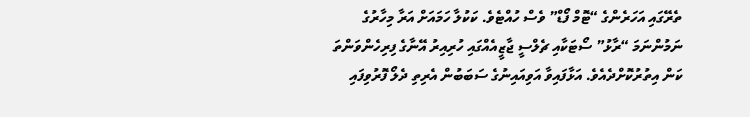ތެރޭގައި އަހަރެންގެ “ޓޮމް ފޯޑް” ވެސް ހުއްޓެވެ. ކަކުލާ ހަމައަށް އަރާ މިހާރުގެ ނަމުންނަމަ “ރާޅު” ސޯޓަކާއި ޗެލްސީ ޖާޒީއެއްގައި ހުރިއިރު އޭނާގެ ފިރިހެންވަންތަ ކަން އިތުރުކޮށްދެއެވެ. އަޅާފައިވާ އަވިއައިނުގެ ސަބަބުން އެރިތި ދެލޯ ފޮރުވިފައި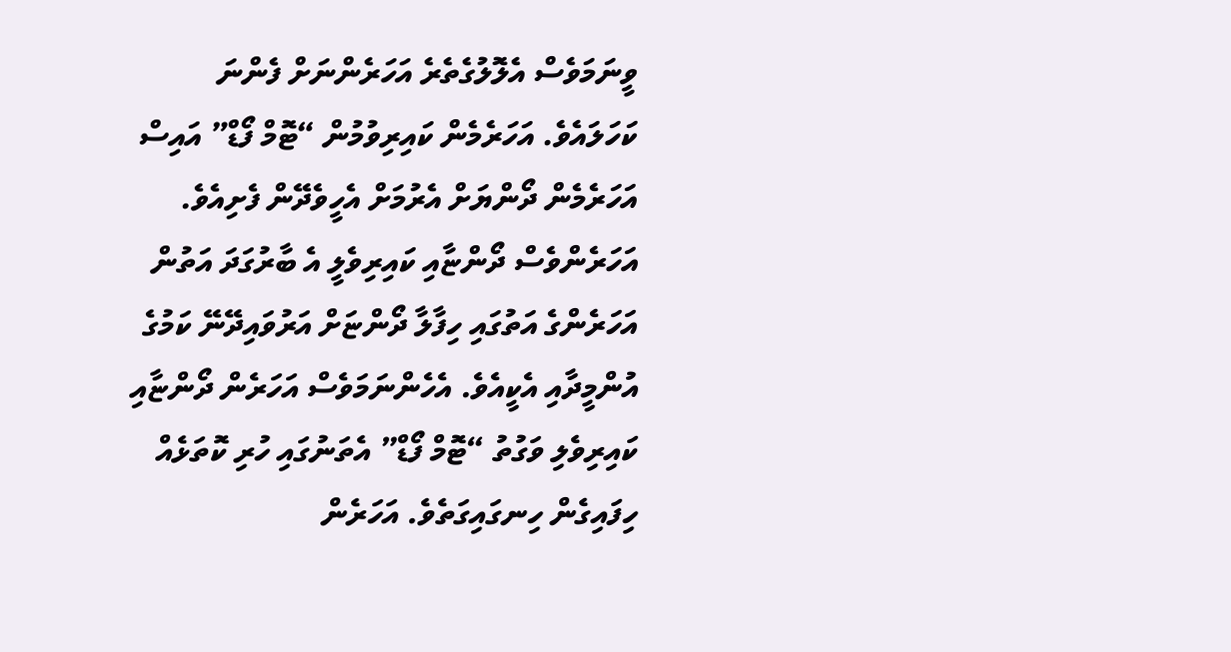ވީނަމަވެސް އެލޮލުގެތެރެ އަހަރެންނަށް ފެންނަ ކަހަލައެވެ. އަހަރެމެން ކައިރިވުމުން “ޓޮމް ފޯޑް” އައިސް އަހަރެމެން ދޯންޔަށް އެރުމަށް އެހީވެދޭން ފެށިއެވެ.
އަހަރެންވެސް ދޯންޏާއި ކައިރިވެލީ އެ ބާރުގަދަ އަތުން އަހަރެންގެ އަތުގައި ހިފާލާ ދޯންޏަށް އަރުވައިދޭނޭ ކަމުގެ އުންމީދާއި އެކީއެވެ. އެހެންނަމަވެސް އަހަރެން ދޯންޏާއި ކައިރިވެލި ވަގުތު “ޓޮމް ފޯޑް” އެތަނުގައި ހުރި ކޮތަޅެއް ހިފައިގެން ހިނގައިގަތެވެ. އަހަރެން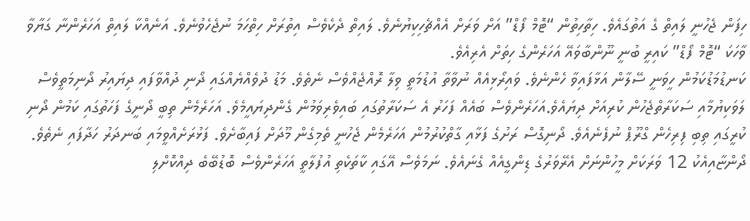ހިފަން ޖެހުނީ ލައިތް ގެ އަތުގައެވެ. ހިތާހިތުން “ޓޮމް ފޯޑް” އަށް ވަރަށް އެއްޗެހިކިޔުނެވެ. ލައިތް ދެކެވެސް އިތުރަށް ހިތްހަމަ ނުޖެހެވުނެވެ. އަނެއްކާ ލައިތް އަހަރެންނާ ގަޔާވާ ވާހަކަ “ޓޮމް ފޯޑް” ކައިރީ ބުނީ ނޫންބާވައޭ އަހަރެންގެ ހިތަށް އެރިއެވެ.
ކަނޑުމަޑުކަމުން ހީވަނީ ސޭލާން އަޅާފައިވާ ހެންނެވެ. ވައިރޯޅިއެއް ނުވާތާ އުޑުމަތީ ވިލާ ރޮއްޖެއްވެސް ނެތެވެ. މަޑު ދުވެއްޔެއްގައި ދޯނި ދުއްވާފައި ދިޔައިރު ދޯނިމަތީވެސް ލަވަކިޔުމާއި ސަކަރާތްޖެހުން ކުރިއަށް ދިޔައެވެ.އަހަރެންވެސް ބައެއް ފަހަރު އެ ސަކަރާތުގައި ބައިވެރިވަމުން ގެންދިޔައީމެވެ. އަހަރެމެން ތިބީ ދޯނީގެ ފަހަތުގައި ކަމުން ދޯނި ކުރީގައި ތިބި ފިރިހެން ގްރޫޕް ނުފެނެއެވެ. ދޯނިގޮސް ރަށުގެ ފަޅާއި ގާތްކުރުމުން އަހަރެމެން ޖެހުނީ ތެމިގެން މޫދަށް ފައިބާށެވެ. ފަޅުރަށެއްވީމައި ބަނދަރު ހަދާފައި ނެތެވެ. ދޯންޏާއިއެކު 12 ވަރަކަށް މީހުންނަށް އެރޭވަރުގެ ޑިންގީއެއް ގެނައެވެ. ނަމަވެސް އޭގައި ކާތަކެތި އުފުލާތީ އަހަރެންވެސް ބޮޑުބޭބެ ދިއްކޮށްލި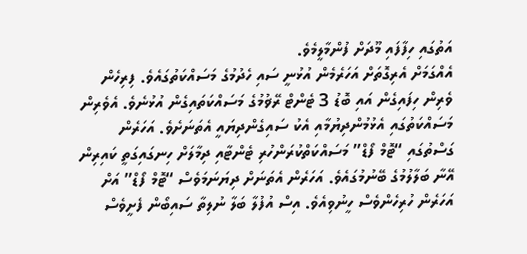އަތުގައި ހިފާފައި މޫދަށް ފުންމާލީމެވެ.
އެއްގަމަށް އެރިގޮތަށް އަހަރެމެން އުޅުނީ ސައި ހެދުމުގެ މަސައްކަތުގައެވެ. ފިރިހެން ވެރިން ހިފައިގެން އައި ބޮޑު 3 ޓެންޓް ރޭޥުމުގެ މަސައްކަތައިގެން އުޅުނެވެ. އެވެރިން މަސައްކަތުގައި އެޅުމުންދިޔުމާއި އެކު ސައިގެންދިޔައީ އެތަނަށެވެ. އަހަރެން ގަސްތުގައި “ޓޮމް ފޯޑް” މަސައްކަތްކުރަންހުރި ޓެންޓާއި ދިމާލަށް ހިނގައިގަތީ ކައިރިން އޭނާ ބަލާލުމުގެ ބޭނުމުގައެވެ. އަހަރެން އެތަނަށް ދިޔަނަމަވެސް “ޓޮމް ފޯޑް” އަށް އަހަރެން ހުރިހެންވެސް ހީނުވިއެވެ. އިސް އުފުލާ ބަލާ ނުލިތާ ސައިބޯން ފެށީވެސް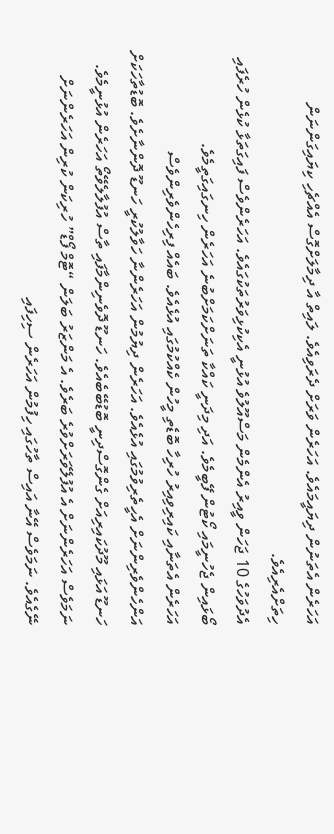އަހަރެން އެތަނުން ދިޔައީމައެވެ. އަހަރެން ވަރަށް ދެރަވިއެވެ. ލައިތް އާ ދިމާލަށްގޮސް އެއްޗެހި ކިޔައިގަންނަން ހިތަށްއެރިއެވެ.
އެދުވަހުގެ 10 ޖަހަން ވީއިރު އެންމެން މަސްއޫލުވެ އުޅުނީ އެކިކުޅިވަރުތަކުގައެވެ. އަހަރެންވެސް ފައިގަތަޅާ ކުޅެން ހުރެފައި ބޯޅައިން ޖެހުނީމައި ކޯޓުން ފޭބީމެވެ. އަދި މިދަނީ ކައްކާ ތަނަށްކަމަށްބުނެ އަހަރެން ހިނގައިގަތީމެވެ.
އަހަރެން އެތަނާއި ކައިރިވިއިރު ހުރިހާ ބޮޑެތި މީހުން ކެއްކުމުގައި އުޅެއެވެ. ބައެއް ފިރިހެންވެރިންވެސް އަންހެންވެރިންނަށް އެހީތެރިވުމުގައި އުޅެއެވެ. އަހަރެން ދިޔުމުން އަހަރެންނާ ހަވާލުކުރީ ހަނޑޫ ދޮންނާށެވެ. ބޮޑުތާހަކަށް ހަނޑޫ އަޅައި މޫދުކައިރިއަށް ގެންގޮސްދިނީ ބޮޑުބޭބެއެވެ. ހަނޑޫ ދޮވެނިންމާފައި ތާސް އުފުލާލެވޭތޯ އަހަރެން އުޅުނީމެވެ. ނަމަވެސް އަހަރެންނަށް އެ އުފުލޭވަރަށްވުރެ ބަރެވެ. އެ މަންޒަރު ބަލަން “ޓޮމް ފޯޑް” ހުރިކަން ކުރިން އަހަރެންނަށް ނޭގެއެވެ. ނަމަވެސް އޭނާ އައިސް ތާހުގައި ހިފުމުން އަހަރެން ސިހިފައި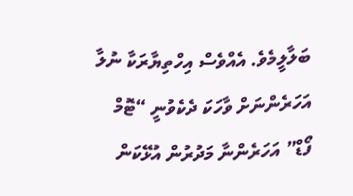ބަލާލީމެވެ. އެއްވެސް އިހްތިޔާރަކާ ނުލާ އަހަރެންނަށް ވާހަކަ ދެކެވުނީ “ޓޮމް ފޯޑް” އަހަރެންނާ މަދުރުން އުޅޭކަން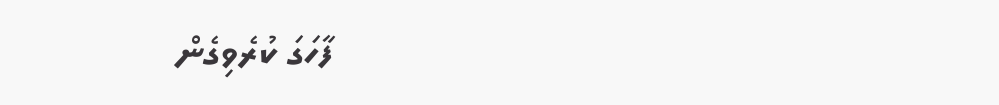ފާހަގަ ކުރެވިގެން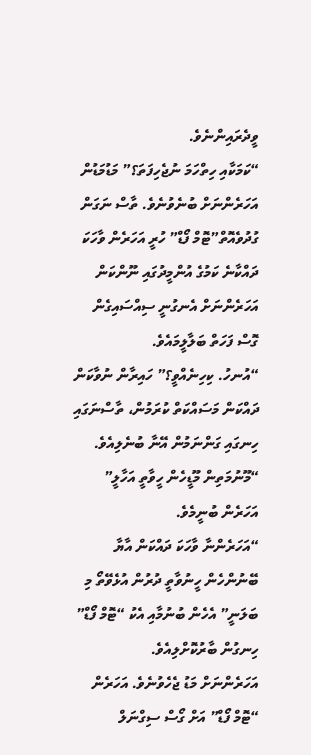ވީދެރައިންނެވެ.
“ކަމަކާއި ހިތްހަމަ ނުޖެހިފަތަ؟” މަޑުމަޑުން އަހަރެންނަށް ބުނެވުނެވެ. ތާސް ނަގަން ގުދުވެއޮތް”ޓޮމް ފޯޑް” ހުރީ އަހަރެން ވާހަކަ ދައްކާނެ ކަމުގެ އުންމީދުގައި ނޫންކަން އަހަރެންނަށް އެނގުނީ ސިއްސައިގެން ގޮސް ފަހަތް ބަލާލީމައެވެ.
“އުނހު. ކިހިނެއްވީ؟” ހައިރާން ނުވާކަން ދައްކަން މަސައްކަތް ކުރަމުން، ތާސްނަގައި ހިނގައި ގަންނަމުން އޭނާ ބުނެލިއެވެ.
“މޫނުމަތިން މޫޑީހެން ހީވާތީ އަހާލީ” އަހަރެން ބުނީމެވެ.
“އަހަރެންނާ ވާހަކަ ދައްކަން އާޔާ ބޭނުންހެން ހީނުވާތީ ދުރުން އުޅެވޭތޯ މި ބަލަނީ” އެހެން ބުނުމާއި އެކު “ޓޮމް ފޯޑް” ހިނގުން ބާރުކޮށްލިއެވެ.
އަހަރެންނަށް މަޑު ޖެހެވުނެވެ. އަހަރެން “ޓޮމް ފޯޑް” އަށް ގޯސް ސިގްނަލް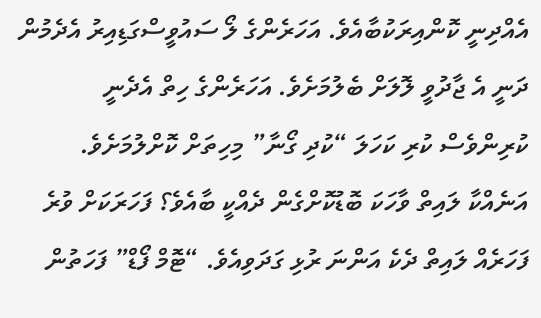އެއްދިނީ ކޮންއިރަކުބާއެވެ. އަހަރެންގެ ލޯ ސައުވީސްގަޑިއިރު އެދެމުން ދަނީ އެ ޖާދުވީ ލޮލަށް ބެލުމަށެވެ. އަހަރެންގެ ހިތް އެދެނީ ކުރިންވެސް ކުރި ކަހަލަ “ކުދި ގޯނާ” މިހިތަށް ކޮށްލުމަށެވެ. އަނެއްކާ ލައިތް ވާހަކަ ބޮޑުކޮށްގެން ދެއްކީ ބާއެވެ؟ ފަހަރަކަށް ވުރެ ފަހަރެއް ލައިތް ދެކެ އަންނަ ރުޅި ގަދަވިއެވެ. “ޓޮމް ފޯޑް” ފަހަތުން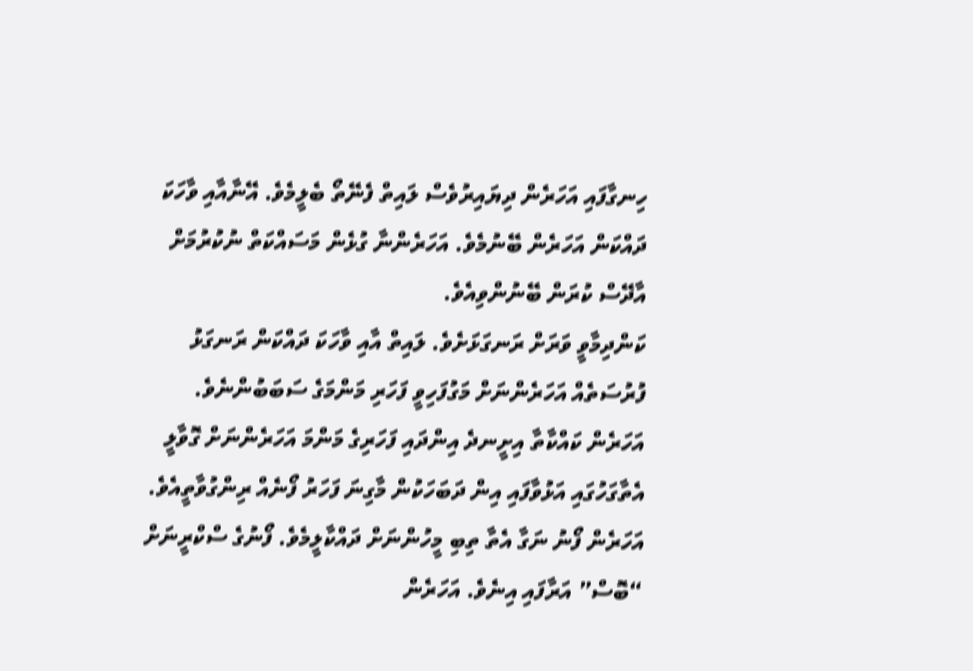ހިނގާފައި އަހަރެން ދިޔައިރުވެސް ލައިތް ފެނޭތޯ ބެލީމެވެ. އޭނާއާއި ވާހަކަ ދައްކަން އަހަރެން ބޭނުމެވެ. އަހަރެންނާ ގުޅެން މަސައްކަތް ނުކުރުމަށް އާދޭސް ކުރަން ބޭނުންވިއެވެ.
ކަންދިމާވީ ވަރަށް ރަނގަޅަށެވެ. ލައިތް އާއި ވާހަކަ ދައްކަން ރަނގަޅު ފުރުސަތެއް އަހަރެންނަށް މަގުފަހިވީ ފަހަރި މަންމަގެ ސަބަބުންނެވެ. އަހަރެން ކައްކާތާ އިށީނދެ އިންދައި ފަހަރިގެ މަންމަ އަހަރެންނަށް ގޮވާލީ އެތާގަހުގައި އަޅުވާފައި އިން ދަބަހަކުން މާގިނަ ފަހަރު ފޯނެއް ރިންގުވާތީއެވެ. އަހަރެން ފޯނު ނަގާ އެތާ ތިބި މީހުންނަށް ދައްކާލީމެވެ. ފޯނުގެ ސްކްރީނަށް “ބޮސް” އަރާފައި އިނެވެ. އަހަރެން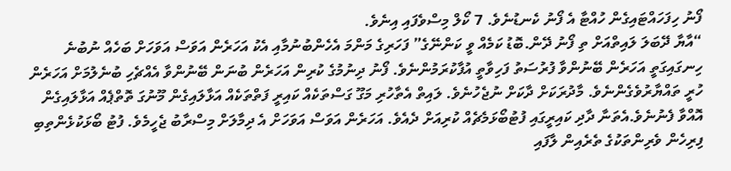ފޯނު ހިފަހައްޓައިގެން ހުއްޓާ އެ ފޯނު ކެނޑުނެވެ. 7 ކޯލް މިސްވެފައި އިނެވެ.
“އާޔާ ދޭބަލަ ލައިތްއަށް ތި ފޯނު ދޭން.ބޮޑު ކަމެއް ވީ ކަންނޭގެ” ފަހަރިގެ މަންމަ އެހެންބުނުމާއި އެކު އަހަރެން އަވަސް އަވަހަށް ބަހެއް ނުބުނެ ހިނގައިގަތީ އަހަރެން ބޭނުންވާ ފުރުސަތު ފަހިވާތީ އުފާކުރަމުންނެވެ. ފޯނު ދިނުމުގެ ކުރިން އަހަރެން ބުނަން ބޭނުންވާ އެއްޗެހި ބުނެލުމަށް އަހަރެން ހުރީ ތައްޔާރުވެގެންނެވެ. މާދުރަކަށް ދާކަށް ނުޖެހުނެވެ. ލައިތް އެތާހުރި މަގޫ ގަސްތަކެއް ކައިރީ ފަތްތަކެއް އަޅާލައިގެން މޫނުގަ ތޮތްޕެއް އަޅާލައިގެން އޮއްވާ ފެނުނެވެ.އެތަނާ ދާދި ކައިރީގައި ފުޓުބޯޅަމެޗެއް ކުރިއަށް ދެއެވެ. އަހަރެން އަވަސް އަވަހަށް އެ ދިމާލަށް މިސްރާބު ޖެހީމެވެ. ފުޓު ބޯޅަކުޅެންތިބި ފިރިހެން ވެރިންތަކުގެ ތެރެއިން ލާފައި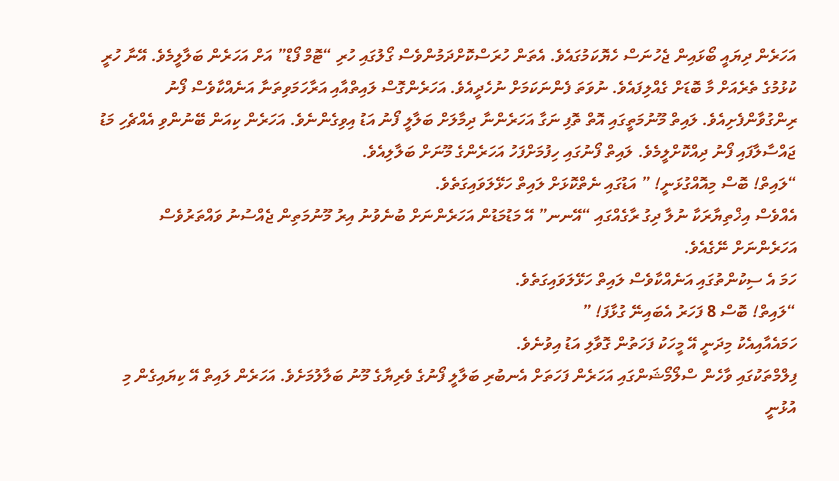އަހަރެން ދިޔައީ ބޯޅައިން ޖެހުނަސް ހެޔޮކަމުގައެވެ. އެތަން ހުރަސްކޮށްދަމުންވެސް ގޯލުގައި ހުރި “ޓޮމް ފޯޑް” އަށް އަހަރެން ބަލާލީމެވެ. އޭނާ ހުރީ ކުޅުމުގެ ތެރެއަށް މާ ބޮޑަށް ގެއްލިފައެވެ. ނުވަތަ ފެންނަކަމަށް ނުހެދީއެވެ. އަހަރެންގޮސް ލައިތްއާއި އަރާހަމަވިތަނާ އަނެއްކާވެސް ފޯނު ރިންގުވާންފެށިއެވެ. ލައިތް މޫނުމަތީގައި އޮތް ތޮފި ނަގާ އަހަރެންނާ ދިމާލަށް ބަލާލީ ފޯނު އަޑު އިވިގެންނެވެ. އަހަރެން ކިއަން ބޭނުންވި އެއްޗެހި މަޑު ޖައްސާލާފައި ފޯނު ދިއްކޮށްލީމެވެ. ލައިތް ފޯނުގައި ހިފުމަށްފަހު އަހަރެންގެ މޫނަށް ބަލާލިއެވެ.
“ލައިތް! ބޮސް މިއޮއްގުޅަނީ! ” އަޑުގައި ނެތްކޮޅަށް ލައިތް ހަޅޭލަވައިގަތެވެ.
އެއްވެސް އިޚްތިޔާރަކާ ނުލާ ދިގު ރާގެއްގައި “އޭނނ” އޭ މަޑުމަޑުން އަހަރެންނަށް ބުނެވުނު އިރު މޫނުމަތިން ޖެއްސުނު ވައްތަރުވެސް އަހަރެންނަށް ނޭގެއެވެ.
ހަމަ އެ ސިކުންތުގައި އަނެއްކާވެސް ލައިތް ހަޅޭލަވައިގަތެވެ.
“ލައިތް! ބޮސް 8 ފަހަރު އެބައިނޭ ގުޅާފަ! ”
ހަމައެއާއިއެކު މިދަނީ އޭ މީހަކު ފަހަތުން ގޮވާލި އަޑު އިވުނެވެ.
ފިލްމްތަކުގައި ވާހެން ސްލޯމޯޝަންގައި އަހަރެން ފަހަތަށް އެނބުރި ބަލާލީ ފޯނުގެ ވެރިޔާގެ މޫނު ބަލާލުމަށެވެ. އަހަރެން ލައިތް އޭ ކިޔައިގެން މި އުޅުނީ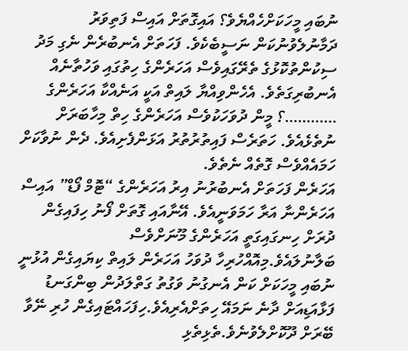ނުބައި މީހަކަށްހެއްޔެވެ؟ އައިގޮތަށް އައިސް ފަތިވަރު ދަމާނުލެވުނުކަން ނަސީބެކެވެ. ފަހަތަށް އެނބުރެން ނެގި މަދު ސިކުންތުކޮޅުގެ ތެރޭގައިވެސް އަހަރެންގެ ހިތުގައި ވަހުތާނެއް އެނބުރިގަތެވެ. އެހެންވިއްޔާ ލައިތް އަކީ އަނެއްކާ އަހަރެންގެ …………؟ މީން ދުވަހަކުވެސް އަހަރެންގެ ހިތް މިހާބަރަށް ނުތެޅެއެވެ. ހަތަރެސް ފައިތުރުތުރު އަޅަންފެށިއެވެ. ދެން ނުވާކަށް ހަމައެއްވެސް ގޮތެއް ނެތެވެ.
އަހަރެން ފަހަތަށް އެނބުރުނު އިރު އަހަރެންގެ “ޓޮމް ފޯޑް” އައިސް އަހަރެންނާ އަރާ ހަމަވަނީއެވެ. އޭނާއައި ގޮތަށް ފޯނު ހިފައިގެން ދުރަށް ހިނގައިގަތީ އަހަރެންގެ މޫނަށްވެސް ބަލާނުލައެވެ.މިއޮއްހުރިހާ ދުވަހު އަހަރެން ލައިތް ކިޔައިގެން އުޅުނީ ނުބައި މީހަކަށް ކަން އެނގުނު ވަގުތު ގަތްލަދުން ބިންގަނޑު ފަޅާއަޑިއަށް ދާނެ ނަމައޭ ހިތަށްއެރިއެވެ.ހިފަހައްޓައިގެން ހުރި ނޭވާ ބޭރަށް ދޫކޮށްލެވުނެވެ.ތެޅިތެޅި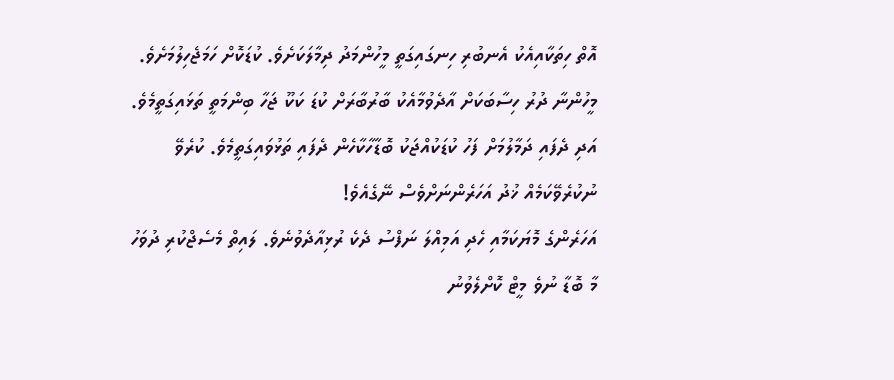އޮތް ހިތަކާއިއެކު އެނބުރި ހިނގައިގަތީ މީހުންމަދު ދިމާލަކަށެވެ. ކުޑަކޮށް ހަމަޖެހިލުމަށެވެ. މީހުންނާ ދުރު ހިސާބަކަށް އާދެވުމާއެކު ބާރުބާރަށް ކުޑަ ކަކޫ ޖަހާ ބިންމަތީ ތަޅައިގަތީމެވެ. އަދި ދެފައި ދަމާލުމަށް ފަހު ކުޑަކުއްޖަކު ބޮޑާހާކާހެން ދެފައި ތަޅުވައިގަތީމެވެ. ކުރެވޭ ނުކުރެވޭކަމެއް ޚުދު އަހަރެންނަށްވެސް ނޭގެއެވެ!
އަހަރެންގެ މޮޔަކަމާއި ހެދި އަމިއްލަ ނަފްސު ދެކެ ރުޅިއާދެވުނެވެ. ލައިތް މެސެޖްކުރި ދުވަހު މާ ބޮޑާ ނުވެ މީޓް ކޮށްލެވުނު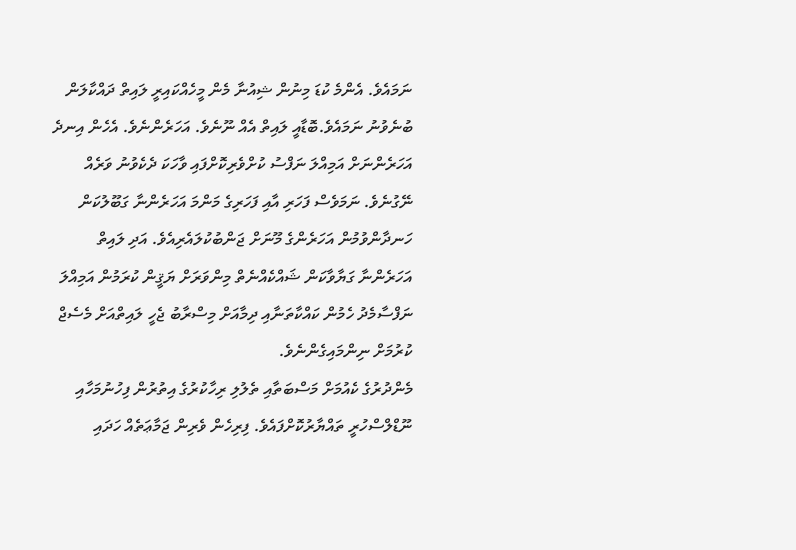ނަމައެވެ. އެންމެ ކުޑަ މިނުން ޝިއުނާ މެން މީހެއްކައިރީ ލައިތް ދައްކާލަން ބުނެވުނު ނަމައެވެ.ބޮޑާއީ ލައިތް އެއް ނޫނެވެ. އަހަރެންނެވެ. އެހެން އިނދެ އަހަރެންނަށް އަމިއްލަ ނަފްސު ކުށްވެރިކޮށްފައި ވާހަކަ ދެކެވުނު ވަރެއް ނޭގުނެވެ. ނަމަވެސް ފަހަރި އާއި ފަހަރިގެ މަންމަ އަހަރެންނާ ގަބޫލުކަން ހަނދާންވުމުން އަހަރެންގެ މޫނަށް ޖަންބުކުލައެރިއެވެ. އަދި ލައިތް އަހަރެންނާ ގަޔާވާކަން ޝައްކެއްނެތް މިންވަރަށް ޔަޤީން ކުރަމުން އަމިއްލަ ނަފްސާމެދު ހެމުން ކައްކާތަނާއި ދިމާއަށް މިސްރާބު ޖެހީ ލައިތްއަށް މެސެޖް ކުރުމަށް ނިންމައިގެންނެވެ.
މެންދުރުގެ ކެއުމަށް މަސްބަތާއި ތެލުލި ރިހާކުރުގެ އިތުރުން ފިހުނުމަހާއި ނޫޑްލްސްހުރީ ތައްޔާރުކޮށްފައެވެ. ފިރިހެން ވެރިން ޖަމާޢަތެއް ހަދައި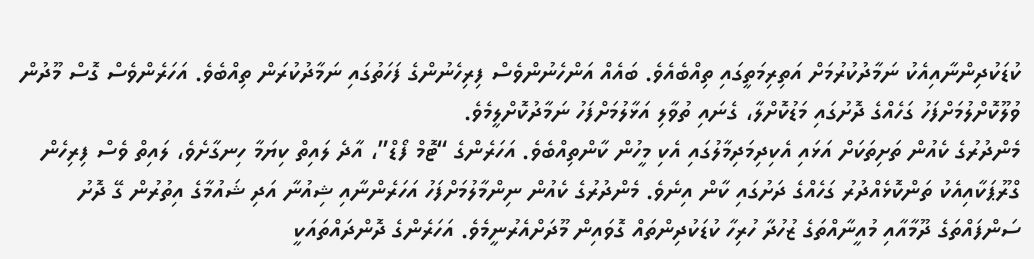ކުޑަކުދިންނާއިއެކު ނަމާދުކުރުމަށް އަތިރިމަތީގައި ތިއްބެއެވެ. ބައެއް އަންހެނުންވެސް ފިރިހެނުންގެ ފަހަތުގައި ނަމާދުކުރަން ތިއްބެވެ. އަހަރެންވެސް ގޮސް މޫދުން ވުލޫކޮށްލުމަށްފަހު ގަހެއްގެ ދޮށުގައި މަޑުކޮށްލާ، ގެނައި ތުވާލި އަޅާލުމަށްފަހު ނަމާދުކޮށްލީމެވެ.
މެންދުރުގެ ކެއުން ތަށިތަކަށް އަޅައި އެކިދިމަދިމާލުގައި އެކި މީހުން ކާންތިއްބެވެ. އަހަރެންގެ “ޓޮމް ފޯޑް”، އާދެ ލައިތް ކިޔަމާ ހިނގާށެވެ، ލައިތް ވެސް ފިރިހެން ގްރޫޕަކާއިއެކު ތަންކޮޅެއްދުރު ގަހެއްގެ ދަށުގައި ކާން އިނެވެ. މެންދުރުގެ ކެއުން ނިންމާލުމަށްފަހު އަހަރެންނާއި ޝިއުނާ އަދި ޝައުމާގެ އިތުރުން ގޭ ދޮށު ސަންފައްތަގެ ދޫމާއާއި މުއީނާއްތަގެ ޒުހުދާ ހުރިހާ ކުޑަކުދިންތައް ގޮވައިން މޫދަށްއެރުނީމެވެ. އަހަރެންގެ ދޮންދައްތައަކީ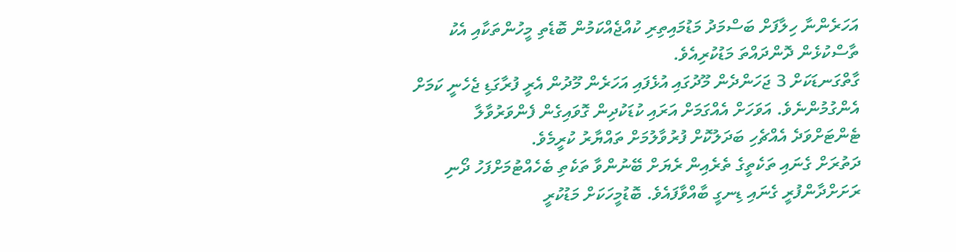އަހަރެންނާ ހިލާފަށް ބަސްމަދު މަޑުމައިތިރި ކުއްޖެއްކަމުން ބޮޑެތި މީހުންތަކާއި އެކު ތާސްކުޅެން ދޮންދައްތަ މަޑުކުރިއެވެ.
ގާތްގަނޑަކަށް 3 ޖަހަންދެން މޫދުގައި އުޅެފައި އަހަރެން މޫދުން އެރީ ފުރާގަޑި ޖެހެނީ ކަމަށް އެންގުމުންނެވެ. އަވަހަށް އެއްގަމަށް އަރައި ކުޑަކުދިން ގޮވައިގެން ފެންވަރުވާލާ ޓެންޓަށްވަދެ އެއްޗެހި ބަދަލުކޮށް ފުރުވާލުމަށް ތައްޔާރު ކުރީމެވެ.
ދަތުރަށް ގެނައި ތަކެތީގެ ތެރެއިން ރެޔަށް ބޭނުންވާ ތަކެތި ބެހެއްޓުމަށްފަހު ދޯނި ރަށަށްދާންފުރީ ގެނައި ޑިނގީ ބާއްވާފައެވެ. ބޮޑުމީހަކަށް މަޑުކުރީ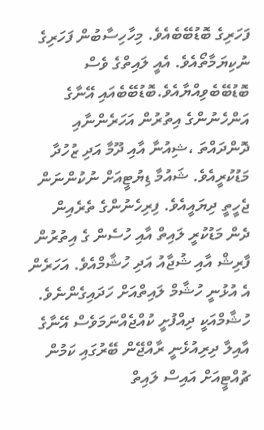ފަހަރިގެ ބޮޑުބޭބެއެވެ. މިހާހިސާބުން ފަހަރިގެ ނުކިޔަމާތޯއެވެ. އެއީ ލައިތްގެ ވެސް ބޮޑުބޭބެވިއްޔާއެވެ.ބޮޑުބޭބެއައި އޭނާގެ އަންހެނުންގެ އިތުރުން އަހަރެންނާއި ދޮންދައްތަ ،ޝިއުނާ އާއި ދޫމާ އަދި ޒުހުދާ މަޑުކުރީއެވެ. ޝައުމާ ޑިޔުޓީއަށް ނުކުންނަން ޖެހީތީ ދިޔައީއެވެ. ފިރިހެނުންގެ ތެރެއިން ދެން މަޑުކުރީ ލައިތް އާއި ހުސެން ގެ އިތުރުން ފާރިޝް އާއި ޝުޖާއު އަދި ހުޝާމްއެވެ. އަހަރެން އެ އުޅުނީ ހުޝާމް ލައިތްއަށް ހަދައިގެންނެވެ. ހުޝާމްއަކީ ދިއްފުށީ ކުއްޖެއްނަމަވެސް އޭނާގެ އާއިލާ ދިރިއުޅެނީ ރާއްޖޭން ބޭރުގައި ކަމުން ޗުއްޓީއަށް އައިސް ލައިތް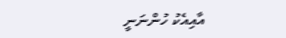އާއިއެކު ހުންނަނީ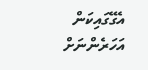އެގޭގައިކަން އަހަރެންނަށް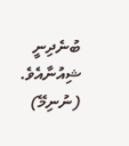ބުނެދިނީ ޝިއުނާއެވެ.
(ނުނިމޭ)